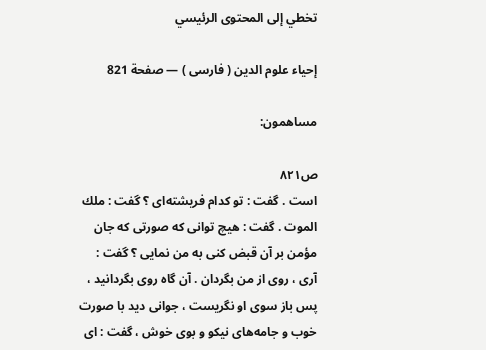تخطي إلى المحتوى الرئيسي

إحياء علوم الدين ( فارسى ) — صفحة 821

مساهمون:

ص٨٢١
است . گفت : تو كدام فريشته‌اى ؟ گفت : ملك الموت . گفت : هيچ توانى كه صورتى كه جان مؤمن بر آن قبض كنى به من نمايى ؟ گفت : آرى ، روى از من بگردان . آن گاه روى بگردانيد ، پس باز سوى او نگريست ، جوانى ديد با صورت خوب و جامه‌هاى نيكو و بوى خوش ، گفت : اى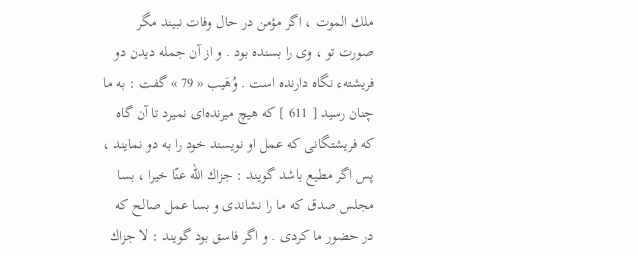ملك الموت ، اگر مؤمن در حال وفات نبيند مگر صورت تو ، وى را بسنده بود . و از آن جمله ديدن دو فريشتهء نگاه دارنده است . وُهَيب « 79 » گفت : به ما چنان رسيد [ 611 ] كه هيچ ميرنده‌اى نميرد تا آن گاه كه فريشتگانى كه عمل او نويسند خود را به دو نمايند ، پس اگر مطيع باشد گويند : جزاك اللّه عنّا خيرا ، بسا مجلس صدق كه ما را نشاندى و بسا عمل صالح كه در حضور ما كردى . و اگر فاسق بود گويند : لا جزاك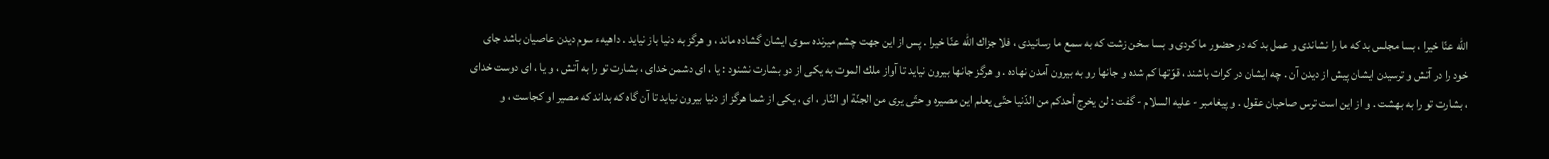اللّه عنّا خيرا ، بسا مجلس بد كه ما را نشاندى و عمل بد كه در حضور ما كردى و بسا سخن زشت كه به سمع ما رسانيدى ، فلا جزاك اللّه عنّا خيرا . پس از اين جهت چشم ميرنده سوى ايشان گشاده ماند ، و هرگز به دنيا باز نيايد . داهيهء سوم ديدن عاصيان باشد جاى خود را در آتش و ترسيدن ايشان پيش از ديدن آن . چه ايشان در كرات باشند ، قوّتها كم شده و جانها رو به بيرون آمدن نهاده . و هرگز جانها بيرون نيايد تا آواز ملك الموت به يكى از دو بشارت نشنود : يا ، اى دشمن خداى ، بشارت تو را به آتش ، و يا ، اى دوست خداى ، بشارت تو را به بهشت . و از اين است ترس صاحبان عقول . و پيغامبر - عليه السلام - گفت : لن يخرج أحدكم من الدّنيا حتّى يعلم اين مصيره و حتّى يرى من الجنّة او النّار ، اى ، يكى از شما هرگز از دنيا بيرون نيايد تا آن گاه كه بداند كه مصير او كجاست ، و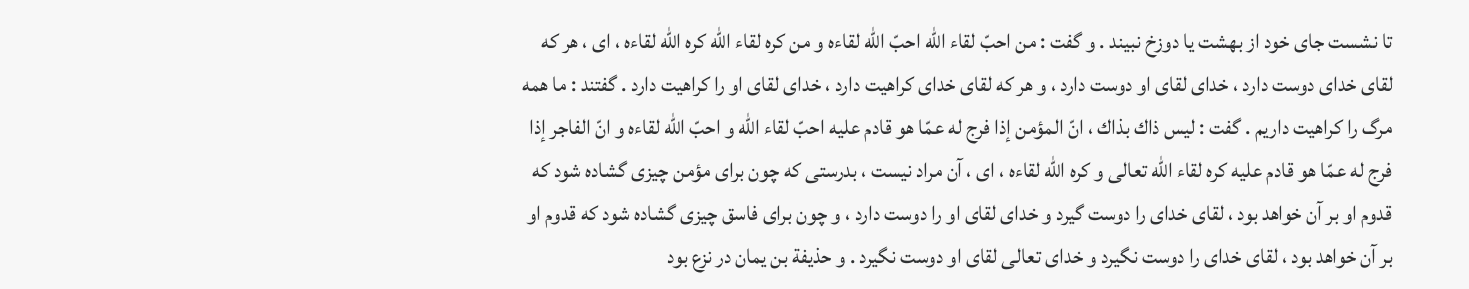تا نشست جاى خود از بهشت يا دوزخ نبيند . و گفت : من احبّ لقاء اللّه احبّ اللّه لقاءه و من كره لقاء اللّه كره اللّه لقاءه ، اى ، هر كه لقاى خداى دوست دارد ، خداى لقاى او دوست دارد ، و هر كه لقاى خداى كراهيت دارد ، خداى لقاى او را كراهيت دارد . گفتند : ما همه مرگ را كراهيت داريم . گفت : ليس ذاك بذاك ، انّ المؤمن إذا فرج له عمّا هو قادم عليه احبّ لقاء اللّه و احبّ اللّه لقاءه و انّ الفاجر إذا فرج له عمّا هو قادم عليه كره لقاء اللّه تعالى و كره اللّه لقاءه ، اى ، آن مراد نيست ، بدرستى كه چون براى مؤمن چيزى گشاده شود كه قدوم او بر آن خواهد بود ، لقاى خداى را دوست گيرد و خداى لقاى او را دوست دارد ، و چون براى فاسق چيزى گشاده شود كه قدوم او بر آن خواهد بود ، لقاى خداى را دوست نگيرد و خداى تعالى لقاى او دوست نگيرد . و حذيفة بن يمان در نزع بود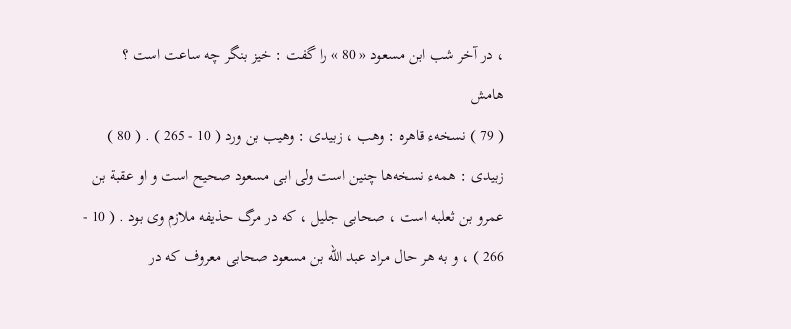، در آخر شب ابن مسعود « 80 » را گفت : خيز بنگر چه ساعت است ؟
هامش
( 79 ) نسخهء قاهره : وهب ، زبيدى : وهيب بن ورد ( 10 - 265 ) . ( 80 ) زبيدى : همهء نسخه‌ها چنين است ولى ابى مسعود صحيح است و او عقبة بن عمرو بن ثعلبه است ، صحابى جليل ، كه در مرگ حذيفه ملازم وى بود . ( 10 - 266 ) ، و به هر حال مراد عبد اللّه بن مسعود صحابى معروف كه در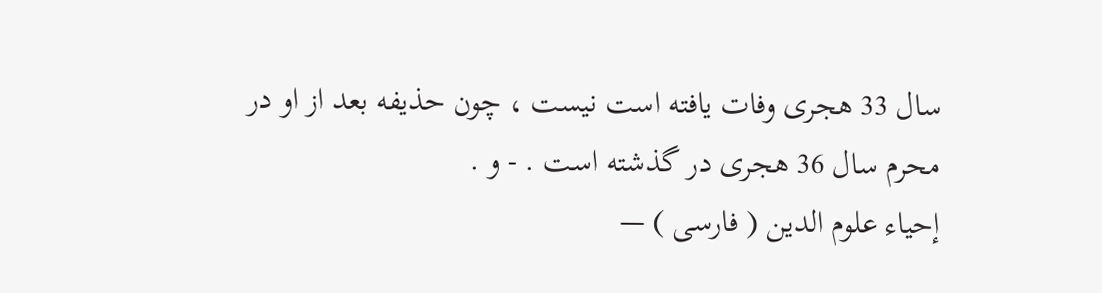سال 33 هجرى وفات يافته است نيست ، چون حذيفه بعد از او در محرم سال 36 هجرى در گذشته است . - و .
إحياء علوم الدين ( فارسى ) —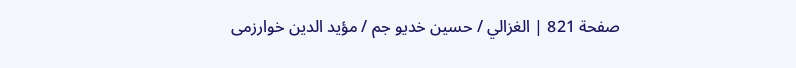صفحة 821 | الغزالي / حسين خديو جم / مؤيد الدين خوارزمى